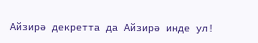Айзирә декретта да Айзирә инде ул!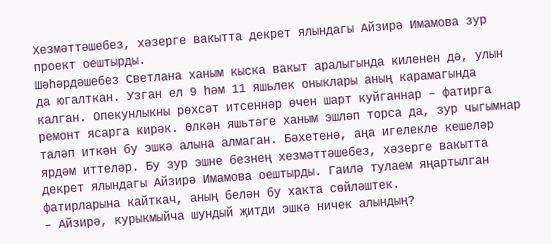Хезмәттәшебез, хәзерге вакытта декрет ялындагы Айзирә Имамова зур проект оештырды.
Шәһәрдәшебез Светлана ханым кыска вакыт аралыгында киленен дә, улын да югалткан. Узган ел 9 һәм 11 яшьлек оныклары аның карамагында калган. Опекунлыкны рөхсәт итсеннәр өчен шарт куйганнар – фатирга ремонт ясарга кирәк. Өлкән яшьтәге ханым эшләп торса да, зур чыгымнар таләп иткән бу эшкә алына алмаган. Бәхетенә, аңа игелекле кешеләр ярдәм иттеләр. Бу зур эшне безнең хезмәттәшебез, хәзерге вакытта декрет ялындагы Айзирә Имамова оештырды. Гаилә тулаем яңартылган фатирларына кайткач, аның белән бу хакта сөйләштек.
– Айзирә, курыкмыйча шундый җитди эшкә ничек алындың?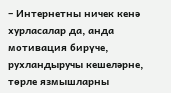– Интернетны ничек кенә хурласалар да, анда мотивация бирүче, рухландыручы кешеләрне, төрле язмышларны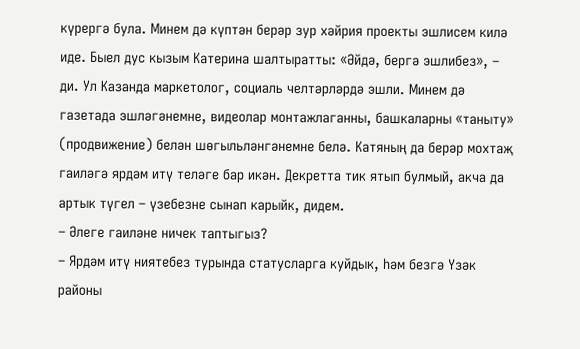күрергә була. Минем дә күптән берәр зур хәйрия проекты эшлисем килә иде. Быел дус кызым Катерина шалтыратты: «Әйдә, бергә эшлибез», – ди. Ул Казанда маркетолог, социаль челтәрләрдә эшли. Минем дә газетада эшләгәнемне, видеолар монтажлаганны, башкаларны «таныту» (продвижение) белән шөгыльләнгәнемне белә. Катяның да берәр мохтаҗ гаиләгә ярдәм итү теләге бар икән. Декретта тик ятып булмый, акча да артык түгел – үзебезне сынап карыйк, дидем.
– Әлеге гаиләне ничек таптыгыз?
– Ярдәм итү ниятебез турында статусларга куйдык, һәм безгә Үзәк районы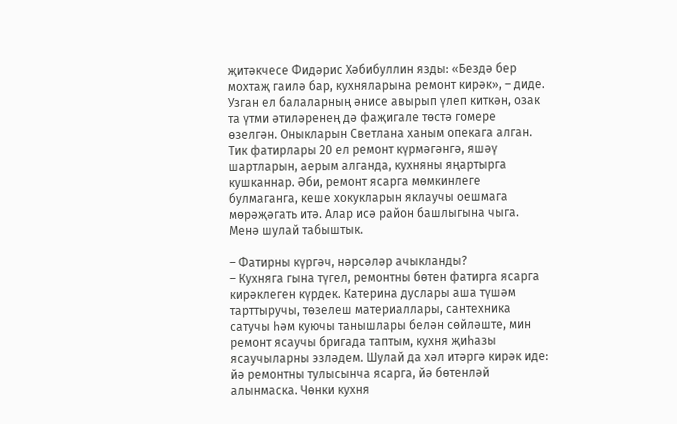җитәкчесе Фидәрис Хәбибуллин язды: «Бездә бер мохтаҗ гаилә бар, кухняларына ремонт кирәк», – диде. Узган ел балаларның әнисе авырып үлеп киткән, озак та үтми әтиләренең дә фаҗигале төстә гомере өзелгән. Оныкларын Светлана ханым опекага алган. Тик фатирлары 20 ел ремонт күрмәгәнгә, яшәү шартларын, аерым алганда, кухняны яңартырга кушканнар. Әби, ремонт ясарга мөмкинлеге булмаганга, кеше хокукларын яклаучы оешмага мөрәҗәгать итә. Алар исә район башлыгына чыга. Менә шулай табыштык.

– Фатирны күргәч, нәрсәләр ачыкланды?
– Кухняга гына түгел, ремонтны бөтен фатирга ясарга кирәклеген күрдек. Катерина дуслары аша түшәм тарттыручы, төзелеш материаллары, сантехника сатучы һәм куючы танышлары белән сөйләште, мин ремонт ясаучы бригада таптым, кухня җиһазы ясаучыларны эзләдем. Шулай да хәл итәргә кирәк иде: йә ремонтны тулысынча ясарга, йә бөтенләй алынмаска. Чөнки кухня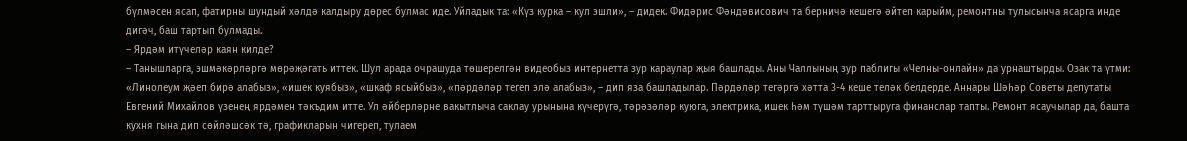бүлмәсен ясап, фатирны шундый хәлдә калдыру дөрес булмас иде. Уйладык та: «Күз курка – кул эшли», – дидек. Фидәрис Фәндәвисович та берничә кешегә әйтеп карыйм, ремонтны тулысынча ясарга инде дигәч, баш тартып булмады.
– Ярдәм итүчеләр каян килде?
– Танышларга, эшмәкәрләргә мөрәҗәгать иттек. Шул арада очрашуда төшерелгән видеобыз интернетта зур караулар җыя башлады. Аны Чаллының зур паблигы «Челны-онлайн» да урнаштырды. Озак та үтми: «Линолеум җәеп бирә алабыз», «ишек куябыз», «шкаф ясыйбыз», «пәрдәләр тегеп элә алабыз», – дип яза башладылар. Пәрдәләр тегәргә хәтта 3-4 кеше теләк белдерде. Аннары Шәһәр Советы депутаты Евгений Михайлов үзенең ярдәмен тәкъдим итте. Ул әйберләрне вакытлыча саклау урынына күчерүгә, тәрәзәләр куюга, электрика, ишек һәм түшәм тарттыруга финанслар тапты. Ремонт ясаучылар да, башта кухня гына дип сөйләшсәк тә, графикларын чигереп, тулаем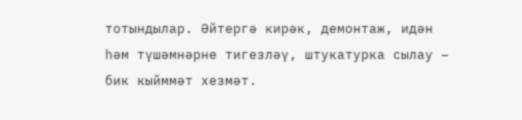тотындылар. Әйтергә кирәк, демонтаж, идән һәм түшәмнәрне тигезләү, штукатурка сылау – бик кыйммәт хезмәт.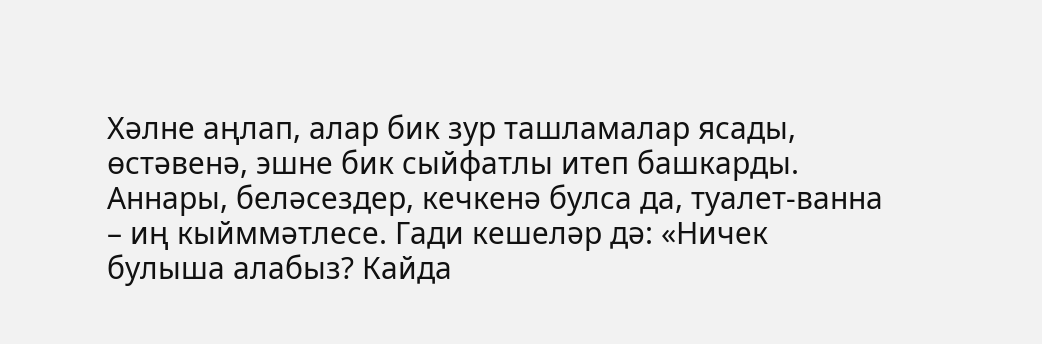Хәлне аңлап, алар бик зур ташламалар ясады, өстәвенә, эшне бик сыйфатлы итеп башкарды. Аннары, беләсездер, кечкенә булса да, туалет-ванна – иң кыйммәтлесе. Гади кешеләр дә: «Ничек булыша алабыз? Кайда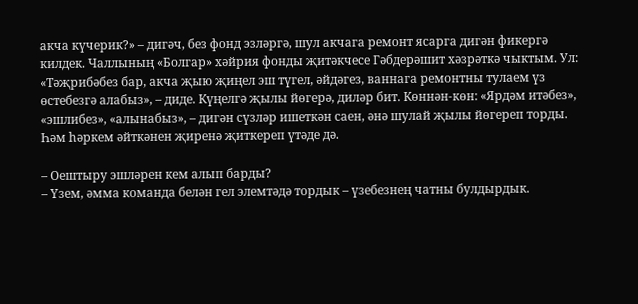акча күчерик?» – дигәч, без фонд эзләргә, шул акчага ремонт ясарга дигән фикергә килдек. Чаллының «Болгар» хәйрия фонды җитәкчесе Гәбдерәшит хәзрәткә чыктым. Ул: «Тәҗрибәбез бар, акча җыю җиңел эш түгел, әйдәгез, ваннага ремонтны тулаем үз өстебезгә алабыз», – диде. Күңелгә җылы йөгерә, диләр бит. Көннән-көн: «Ярдәм итәбез», «эшлибез», «алынабыз», – дигән сүзләр ишеткән саен, әнә шулай җылы йөгереп торды. Һәм һәркем әйткәнен җиренә җиткереп үтәде дә.

– Оештыру эшләрен кем алып барды?
– Үзем, әмма команда белән гел элемтәдә тордык – үзебезнең чатны булдырдык.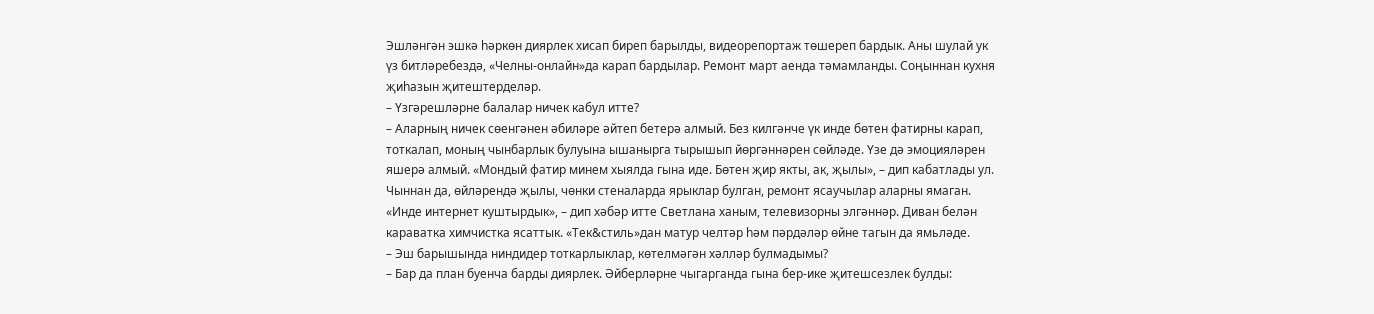Эшләнгән эшкә һәркөн диярлек хисап биреп барылды, видеорепортаж төшереп бардык. Аны шулай ук үз битләребездә, «Челны-онлайн»да карап бардылар. Ремонт март аенда тәмамланды. Соңыннан кухня җиһазын җитештерделәр.
– Үзгәрешләрне балалар ничек кабул итте?
– Аларның ничек сөенгәнен әбиләре әйтеп бетерә алмый. Без килгәнче үк инде бөтен фатирны карап, тоткалап, моның чынбарлык булуына ышанырга тырышып йөргәннәрен сөйләде. Үзе дә эмоцияләрен яшерә алмый. «Мондый фатир минем хыялда гына иде. Бөтен җир якты, ак, җылы», – дип кабатлады ул. Чыннан да, өйләрендә җылы, чөнки стеналарда ярыклар булган, ремонт ясаучылар аларны ямаган. «Инде интернет куштырдык», – дип хәбәр итте Светлана ханым, телевизорны элгәннәр. Диван белән караватка химчистка ясаттык. «Тек&стиль»дан матур челтәр һәм пәрдәләр өйне тагын да ямьләде.
– Эш барышында ниндидер тоткарлыклар, көтелмәгән хәлләр булмадымы?
– Бар да план буенча барды диярлек. Әйберләрне чыгарганда гына бер-ике җитешсезлек булды: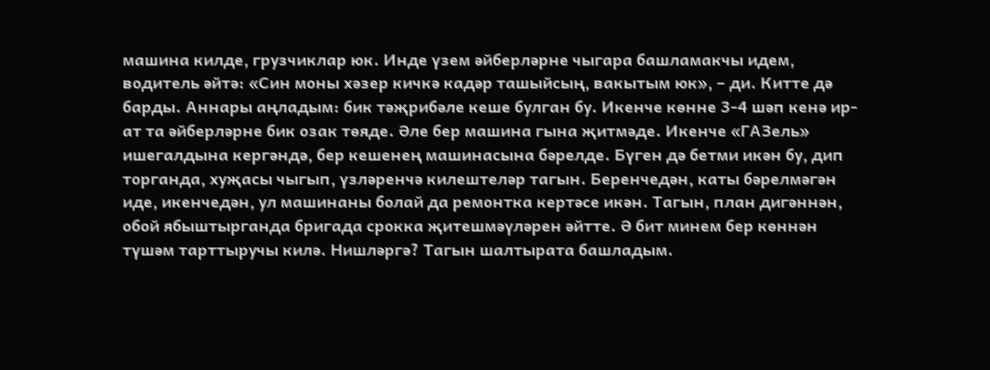машина килде, грузчиклар юк. Инде үзем әйберләрне чыгара башламакчы идем, водитель әйтә: «Син моны хәзер кичкә кадәр ташыйсың, вакытым юк», – ди. Китте дә барды. Аннары аңладым: бик тәҗрибәле кеше булган бу. Икенче көнне 3-4 шәп кенә ир-ат та әйберләрне бик озак төяде. Әле бер машина гына җитмәде. Икенче «ГАЗель» ишегалдына кергәндә, бер кешенең машинасына бәрелде. Бүген дә бетми икән бу, дип торганда, хуҗасы чыгып, үзләренчә килештеләр тагын. Беренчедән, каты бәрелмәгән иде, икенчедән, ул машинаны болай да ремонтка кертәсе икән. Тагын, план дигәннән, обой ябыштырганда бригада срокка җитешмәүләрен әйтте. Ә бит минем бер көннән түшәм тарттыручы килә. Нишләргә? Тагын шалтырата башладым.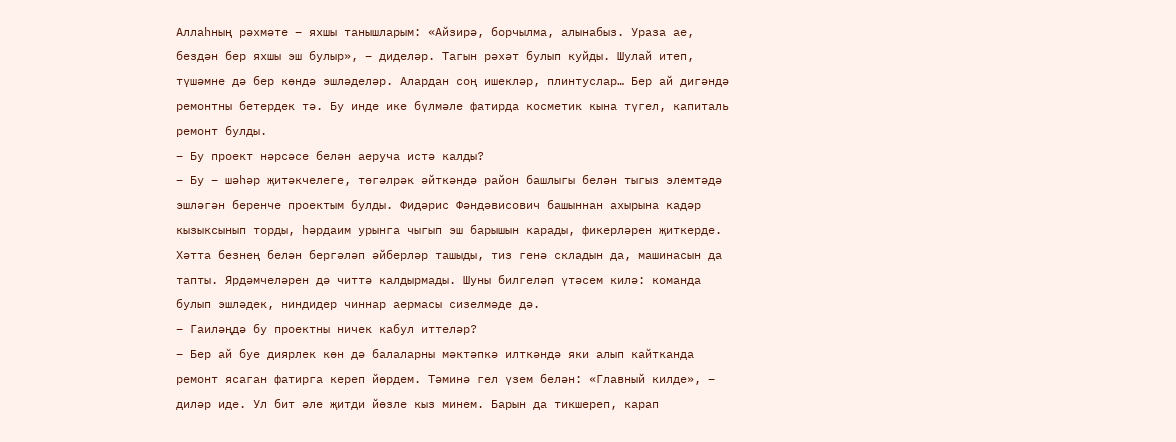Аллаһның рәхмәте – яхшы танышларым: «Айзирә, борчылма, алынабыз. Ураза ае, бездән бер яхшы эш булыр», – диделәр. Тагын рәхәт булып куйды. Шулай итеп, түшәмне дә бер көндә эшләделәр. Алардан соң ишекләр, плинтуслар… Бер ай дигәндә ремонтны бетердек тә. Бу инде ике бүлмәле фатирда косметик кына түгел, капиталь ремонт булды.
– Бу проект нәрсәсе белән аеруча истә калды?
– Бу – шәһәр җитәкчелеге, төгәлрәк әйткәндә район башлыгы белән тыгыз элемтәдә эшләгән беренче проектым булды. Фидәрис Фәндәвисович башыннан ахырына кадәр кызыксынып торды, һәрдаим урынга чыгып эш барышын карады, фикерләрен җиткерде. Хәтта безнең белән бергәләп әйберләр ташыды, тиз генә складын да, машинасын да тапты. Ярдәмчеләрен дә читтә калдырмады. Шуны билгеләп үтәсем килә: команда булып эшләдек, ниндидер чиннар аермасы сизелмәде дә.
– Гаиләңдә бу проектны ничек кабул иттеләр?
– Бер ай буе диярлек көн дә балаларны мәктәпкә илткәндә яки алып кайтканда ремонт ясаган фатирга кереп йөрдем. Тәминә гел үзем белән: «Главный килде», – диләр иде. Ул бит әле җитди йөзле кыз минем. Барын да тикшереп, карап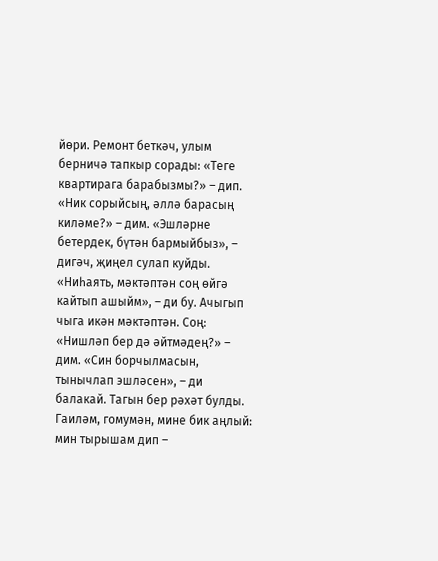йөри. Ремонт беткәч, улым берничә тапкыр сорады: «Теге квартирага барабызмы?» – дип. «Ник сорыйсың, әллә барасың киләме?» – дим. «Эшләрне бетердек, бүтән бармыйбыз», – дигәч, җиңел сулап куйды. «Ниһаять, мәктәптән соң өйгә кайтып ашыйм», – ди бу. Ачыгып чыга икән мәктәптән. Соң: «Нишләп бер дә әйтмәдең?» – дим. «Син борчылмасын, тынычлап эшләсен», – ди балакай. Тагын бер рәхәт булды. Гаиләм, гомумән, мине бик аңлый: мин тырышам дип –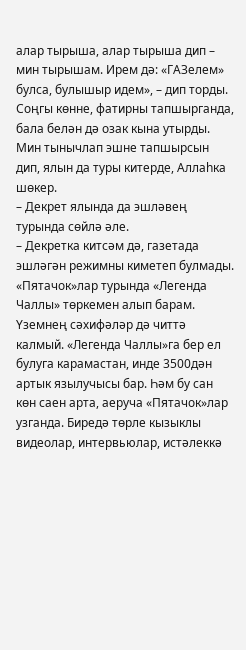алар тырыша, алар тырыша дип – мин тырышам. Ирем дә: «ГАЗелем» булса, булышыр идем», – дип торды. Соңгы көнне, фатирны тапшырганда, бала белән дә озак кына утырды. Мин тынычлап эшне тапшырсын дип, ялын да туры китерде, Аллаһка шөкер.
– Декрет ялында да эшләвең турында сөйлә әле.
– Декретка китсәм дә, газетада эшләгән режимны киметеп булмады. «Пятачок»лар турында «Легенда Чаллы» төркемен алып барам. Үземнең сәхифәләр дә читтә калмый. «Легенда Чаллы»га бер ел булуга карамастан, инде 3500дән артык язылучысы бар. Һәм бу сан көн саен арта, аеруча «Пятачок»лар узганда. Биредә төрле кызыклы видеолар, интервьюлар, истәлеккә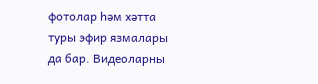фотолар һәм хәтта туры эфир язмалары да бар. Видеоларны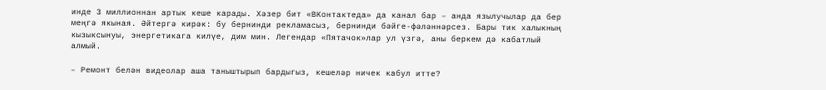инде 3 миллионнан артык кеше карады. Хәзер бит «ВКонтактеда» да канал бар – анда язылучылар да бер меңгә якыная. Әйтергә кирәк: бу бернинди рекламасыз, бернинди бәйге-фәләннәрсез. Бары тик халыкның кызыксынуы, энергетикага килүе, дим мин. Легендар «Пятачок»лар ул үзгә, аны беркем дә кабатлый алмый.

– Ремонт белән видеолар аша таныштырып бардыгыз, кешеләр ничек кабул итте?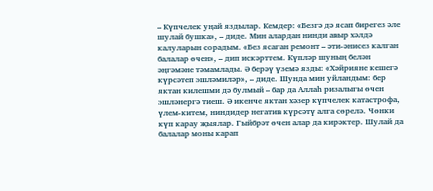– Күпчелек уңай яздылар. Кемдер: «Безгә дә ясап бирегез әле шулай бушка», – диде. Мин алардан нинди авыр хәлдә калуларын сорадым. «Без ясаган ремонт – әти-әнисез калган балалар өчен», – дип искәрттем. Күпләр шуның белән әңгәмәне тәмамлады. Ә берәү үземә язды: «Хәйрияне кешегә күрсәтеп эшләмиләр», – диде. Шунда мин уйландым: бер яктан килешми дә булмый – бар да Аллаһ ризалыгы өчен эшләнергә тиеш. Ә икенче яктан хәзер күпчелек катастрофа, үлем-китем, ниндидер негатив күрсәтү алга сөрелә. Чөнки күп карау җыялар. Гыйбрәт өчен алар да кирәктер. Шулай да балалар моны карап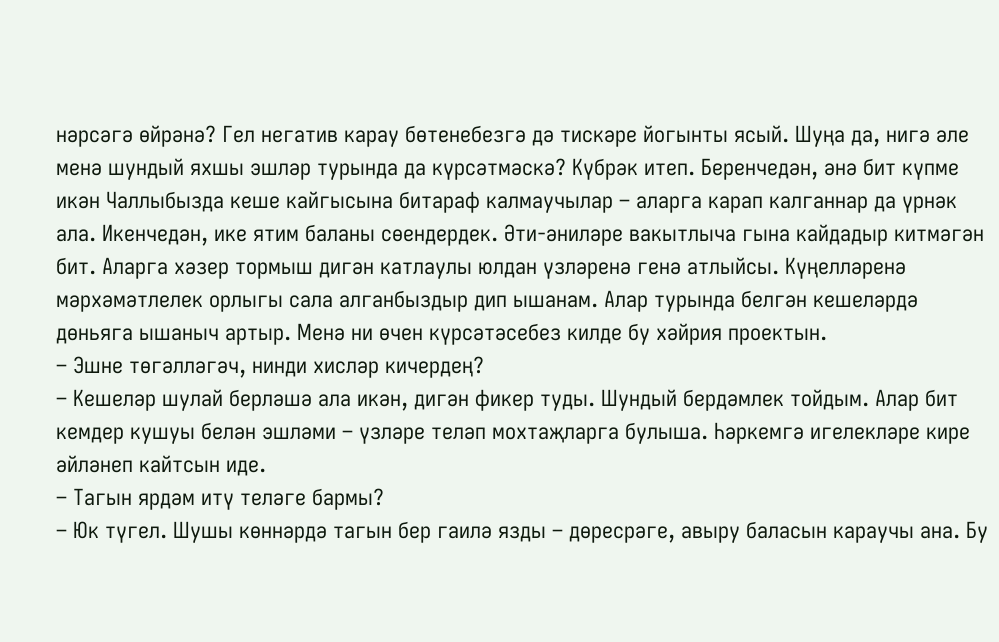нәрсәгә өйрәнә? Гел негатив карау бөтенебезгә дә тискәре йогынты ясый. Шуңа да, нигә әле менә шундый яхшы эшләр турында да күрсәтмәскә? Күбрәк итеп. Беренчедән, әнә бит күпме икән Чаллыбызда кеше кайгысына битараф калмаучылар – аларга карап калганнар да үрнәк ала. Икенчедән, ике ятим баланы сөендердек. Әти-әниләре вакытлыча гына кайдадыр китмәгән бит. Аларга хәзер тормыш дигән катлаулы юлдан үзләренә генә атлыйсы. Күңелләренә мәрхәмәтлелек орлыгы сала алганбыздыр дип ышанам. Алар турында белгән кешеләрдә дөньяга ышаныч артыр. Менә ни өчен күрсәтәсебез килде бу хәйрия проектын.
– Эшне төгәлләгәч, нинди хисләр кичердең?
– Кешеләр шулай берләшә ала икән, дигән фикер туды. Шундый бердәмлек тойдым. Алар бит кемдер кушуы белән эшләми – үзләре теләп мохтаҗларга булыша. Һәркемгә игелекләре кире әйләнеп кайтсын иде.
– Тагын ярдәм итү теләге бармы?
– Юк түгел. Шушы көннәрдә тагын бер гаилә язды – дөресрәге, авыру баласын караучы ана. Бу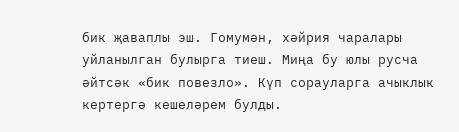бик җаваплы эш. Гомумән, хәйрия чаралары уйланылган булырга тиеш. Миңа бу юлы русча әйтсәк «бик повезло». Күп сорауларга ачыклык кертергә кешеләрем булды.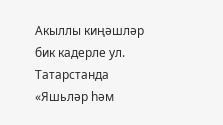Акыллы киңәшләр бик кадерле ул.
Татарстанда «Яшьләр һәм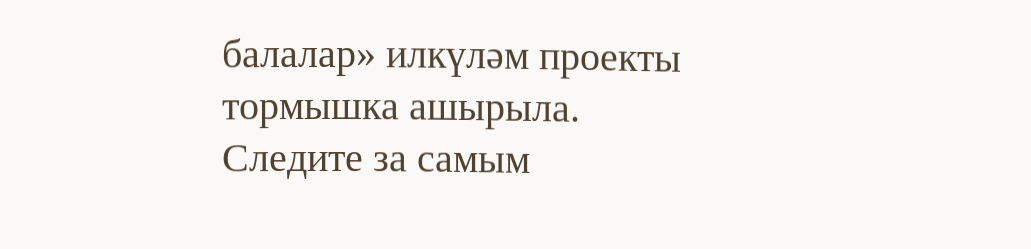балалар» илкүләм проекты тормышка ашырыла.
Следите за самым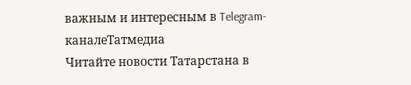важным и интересным в Telegram-каналеТатмедиа
Читайте новости Татарстана в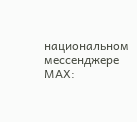национальном мессенджере MАХ: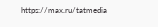https://max.ru/tatmedia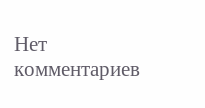Нет комментариев